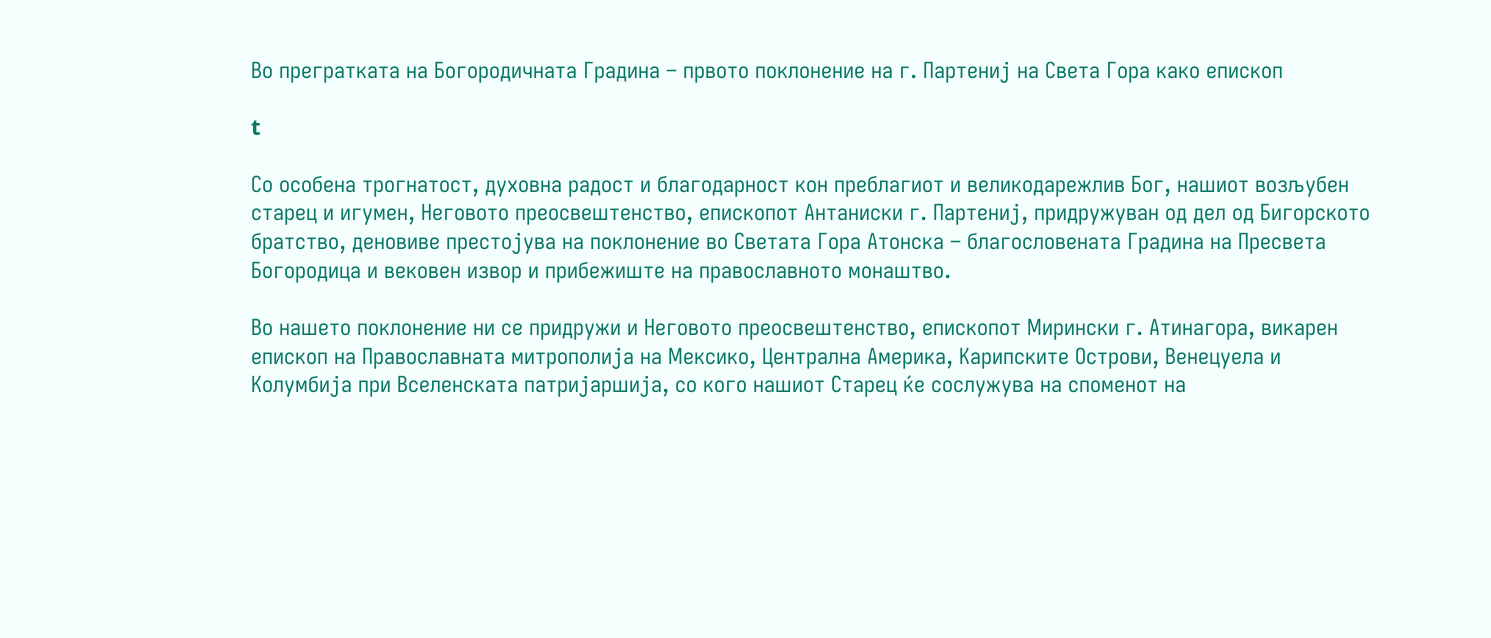Во прегратката на Богородичната Градина – првото поклонение на г. Партениј на Света Гора како епископ

t

Со особена трогнатост, духовна радост и благодарност кон преблагиот и великодарежлив Бог, нашиот возљубен старец и игумен, Неговото преосвештенство, епископот Антаниски г. Партениј, придружуван од дел од Бигорското братство, деновиве престојува на поклонение во Светата Гора Атонска – благословената Градина на Пресвета Богородица и вековен извор и прибежиште на православното монаштво.

Во нашето поклонение ни се придружи и Неговото преосвештенство, епископот Мирински г. Атинагора, викарен епископ на Православната митрополија на Мексико, Централна Америка, Карипските Острови, Венецуела и Колумбија при Вселенската патријаршија, со кого нашиот Старец ќе сослужува на споменот на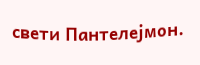свети Пантелејмон.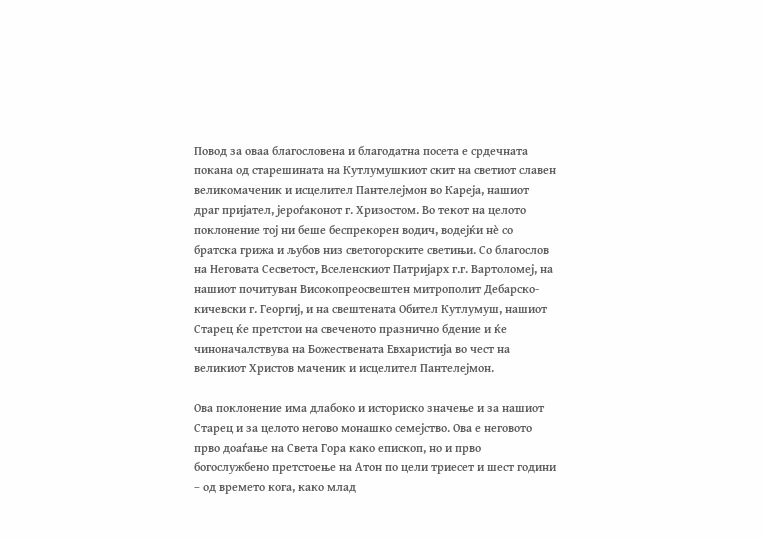Повод за оваа благословена и благодатна посета е срдечната покана од старешината на Кутлумушкиот скит на светиот славен великомаченик и исцелител Пантелејмон во Кареја, нашиот драг пријател, јероѓаконот г. Хризостом. Во текот на целото поклонение тој ни беше беспрекорен водич, водејќи нè со братска грижа и љубов низ светогорските светињи. Со благослов на Неговата Сесветост, Вселенскиот Патријарх г.г. Вартоломеј, на нашиот почитуван Високопреосвештен митрополит Дебарско-кичевски г. Георгиј, и на свештената Обител Кутлумуш, нашиот Старец ќе претстои на свеченото празнично бдение и ќе чиноначалствува на Божествената Евхаристија во чест на великиот Христов маченик и исцелител Пантелејмон.

Ова поклонение има длабоко и историско значење и за нашиот Старец и за целото негово монашко семејство. Ова е неговото прво доаѓање на Света Гора како епископ, но и прво богослужбено претстоење на Атон по цели триесет и шест години – од времето кога, како млад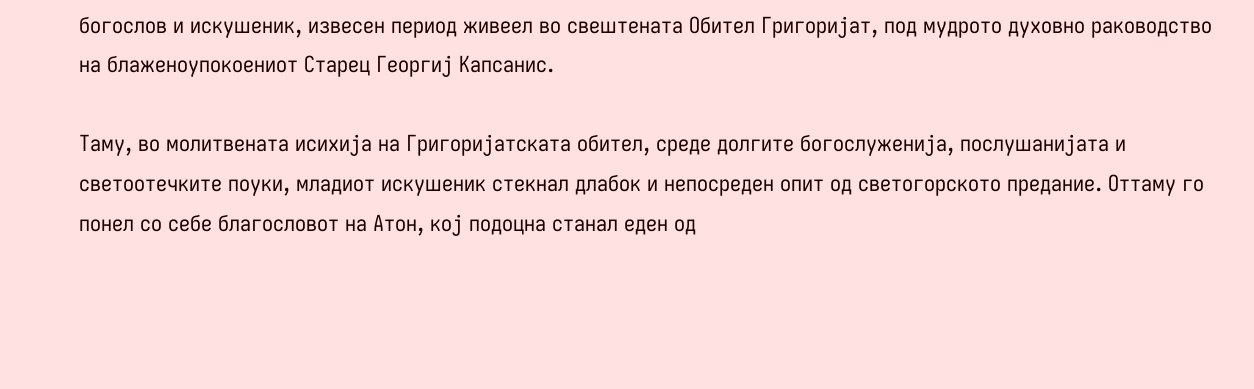богослов и искушеник, извесен период живеел во свештената Обител Григоријат, под мудрото духовно раководство на блаженоупокоениот Старец Георгиј Капсанис.

Таму, во молитвената исихија на Григоријатската обител, среде долгите богослуженија, послушанијата и светоотечките поуки, младиот искушеник стекнал длабок и непосреден опит од светогорското предание. Оттаму го понел со себе благословот на Атон, кој подоцна станал еден од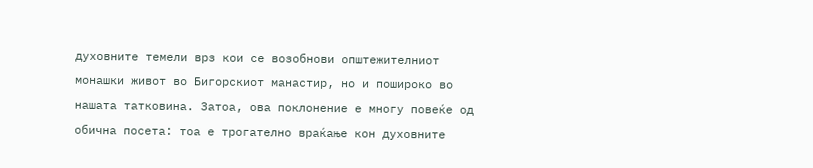духовните темели врз кои се возобнови општежителниот монашки живот во Бигорскиот манастир, но и пошироко во нашата татковина. Затоа, ова поклонение е многу повеќе од обична посета: тоа е трогателно враќање кон духовните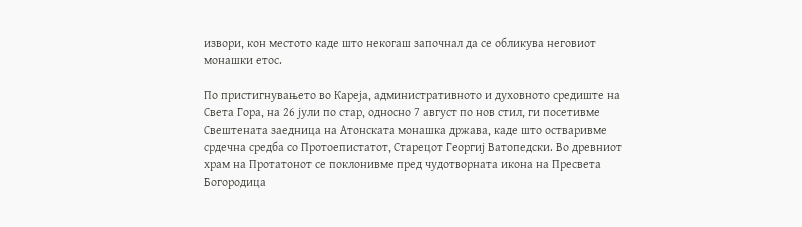извори, кон местото каде што некогаш започнал да се обликува неговиот монашки етос.

По пристигнувањето во Кареја, административното и духовното средиште на Света Гора, на 26 јули по стар, односно 7 август по нов стил, ги посетивме Свештената заедница на Атонската монашка држава, каде што остваривме срдечна средба со Протоепистатот, Старецот Георгиј Ватопедски. Во древниот храм на Протатонот се поклонивме пред чудотворната икона на Пресвета Богородица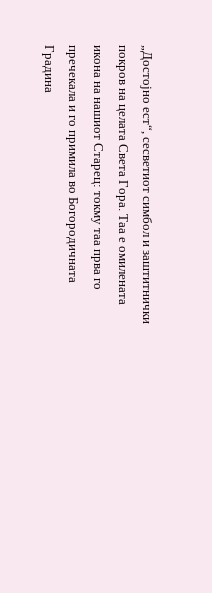„Достојно ест“, сесветиот симбол и заштитнички покров на целата Света Гора. Таа е омилената икона на нашиот Старец: токму таа прва го пречекала и го примила во Богородичната Градина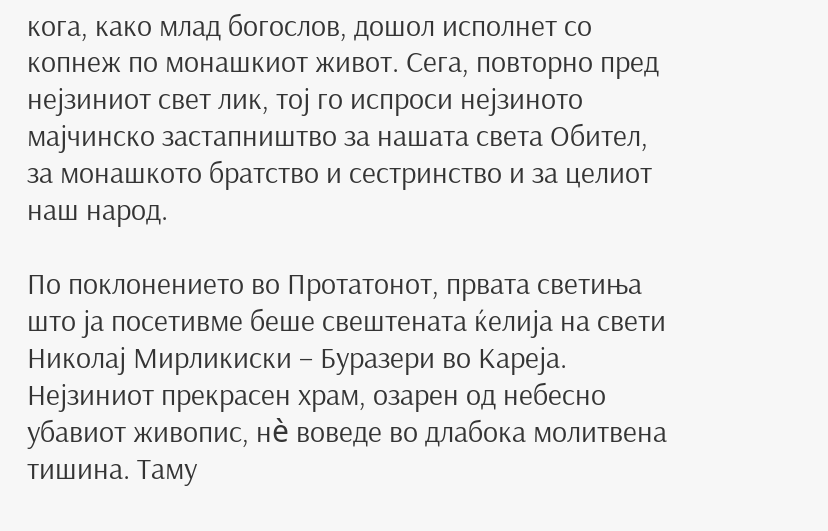кога, како млад богослов, дошол исполнет со копнеж по монашкиот живот. Сега, повторно пред нејзиниот свет лик, тој го испроси нејзиното мајчинско застапништво за нашата света Обител, за монашкото братство и сестринство и за целиот наш народ.

По поклонението во Протатонот, првата светиња што ја посетивме беше свештената ќелија на свети Николај Мирликиски – Буразери во Кареја. Нејзиниот прекрасен храм, озарен од небесно убавиот живопис, нè воведе во длабока молитвена тишина. Таму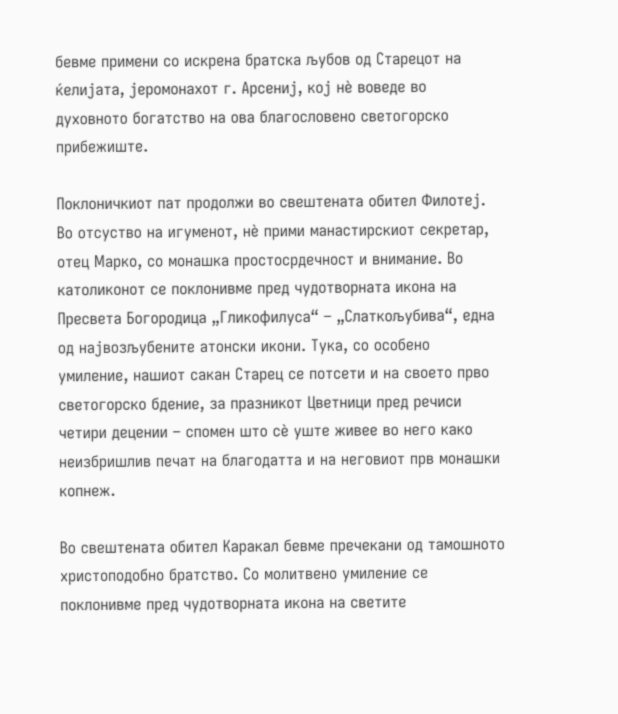бевме примени со искрена братска љубов од Старецот на ќелијата, јеромонахот г. Арсениј, кој нè воведе во духовното богатство на ова благословено светогорско прибежиште.

Поклоничкиот пат продолжи во свештената обител Филотеј. Во отсуство на игуменот, нè прими манастирскиот секретар, отец Марко, со монашка простосрдечност и внимание. Во католиконот се поклонивме пред чудотворната икона на Пресвета Богородица „Гликофилуса“ – „Слаткољубива“, една од највозљубените атонски икони. Тука, со особено умиление, нашиот сакан Старец се потсети и на своето прво светогорско бдение, за празникот Цветници пред речиси четири децении – спомен што сè уште живее во него како неизбришлив печат на благодатта и на неговиот прв монашки копнеж.

Во свештената обител Каракал бевме пречекани од тамошното христоподобно братство. Со молитвено умиление се поклонивме пред чудотворната икона на светите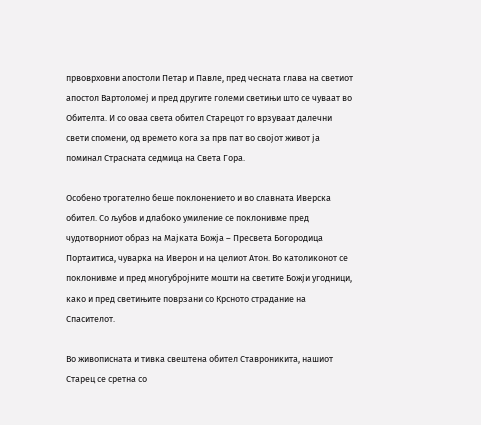првоврховни апостоли Петар и Павле, пред чесната глава на светиот апостол Вартоломеј и пред другите големи светињи што се чуваат во Обителта. И со оваа света обител Старецот го врзуваат далечни свети спомени, од времето кога за прв пат во својот живот ја поминал Страсната седмица на Света Гора.

Особено трогателно беше поклонението и во славната Иверска обител. Со љубов и длабоко умиление се поклонивме пред чудотворниот образ на Мајката Божја – Пресвета Богородица Портаитиса, чуварка на Иверон и на целиот Атон. Во католиконот се поклонивме и пред многубројните мошти на светите Божји угодници, како и пред светињите поврзани со Крсното страдание на Спасителот.

Во живописната и тивка свештена обител Ставроникита, нашиот Старец се сретна со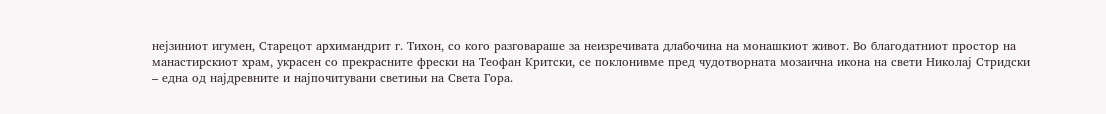нејзиниот игумен, Старецот архимандрит г. Тихон, со кого разговараше за неизречивата длабочина на монашкиот живот. Во благодатниот простор на манастирскиот храм, украсен со прекрасните фрески на Теофан Критски, се поклонивме пред чудотворната мозаична икона на свети Николај Стридски – една од најдревните и најпочитувани светињи на Света Гора.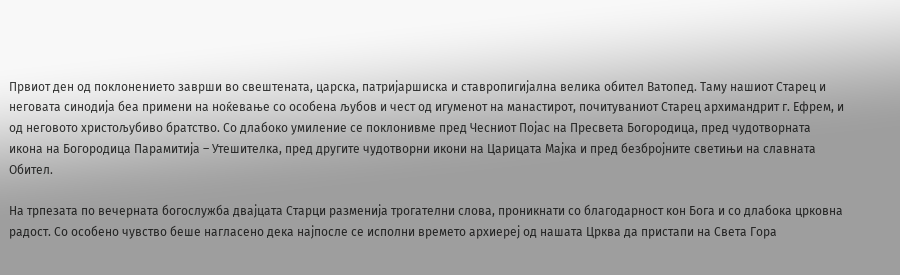Првиот ден од поклонението заврши во свештената, царска, патријаршиска и ставропигијална велика обител Ватопед. Таму нашиот Старец и неговата синодија беа примени на ноќевање со особена љубов и чест од игуменот на манастирот, почитуваниот Старец архимандрит г. Ефрем, и од неговото христољубиво братство. Со длабоко умиление се поклонивме пред Чесниот Појас на Пресвета Богородица, пред чудотворната икона на Богородица Парамитија – Утешителка, пред другите чудотворни икони на Царицата Мајка и пред безбројните светињи на славната Обител.

На трпезата по вечерната богослужба двајцата Старци разменија трогателни слова, проникнати со благодарност кон Бога и со длабока црковна радост. Со особено чувство беше нагласено дека најпосле се исполни времето архиереј од нашата Црква да пристапи на Света Гора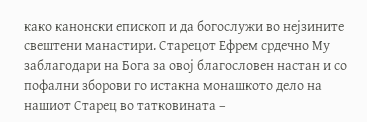како канонски епископ и да богослужи во нејзините свештени манастири. Старецот Ефрем срдечно Му заблагодари на Бога за овој благословен настан и со пофални зборови го истакна монашкото дело на нашиот Старец во татковината –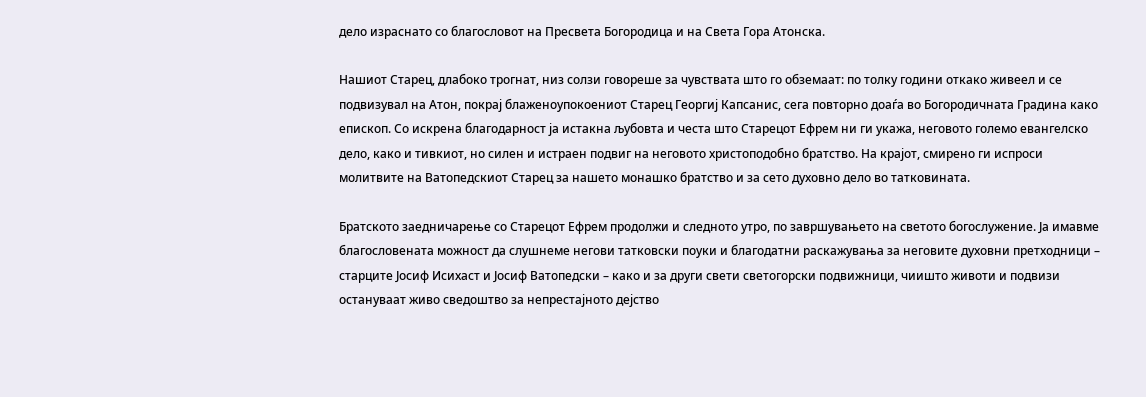дело израснато со благословот на Пресвета Богородица и на Света Гора Атонска.

Нашиот Старец, длабоко трогнат, низ солзи говореше за чувствата што го обземаат: по толку години откако живеел и се подвизувал на Атон, покрај блаженоупокоениот Старец Георгиј Капсанис, сега повторно доаѓа во Богородичната Градина како епископ. Со искрена благодарност ја истакна љубовта и честа што Старецот Ефрем ни ги укажа, неговото големо евангелско дело, како и тивкиот, но силен и истраен подвиг на неговото христоподобно братство. На крајот, смирено ги испроси молитвите на Ватопедскиот Старец за нашето монашко братство и за сето духовно дело во татковината.

Братското заедничарење со Старецот Ефрем продолжи и следното утро, по завршувањето на светото богослужение. Ја имавме благословената можност да слушнеме негови татковски поуки и благодатни раскажувања за неговите духовни претходници – старците Јосиф Исихаст и Јосиф Ватопедски – како и за други свети светогорски подвижници, чиишто животи и подвизи остануваат живо сведоштво за непрестајното дејство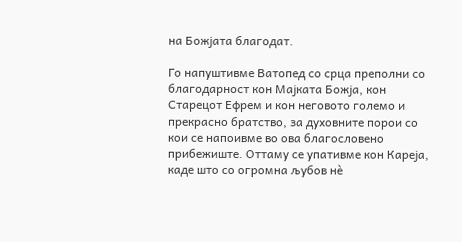на Божјата благодат.

Го напуштивме Ватопед со срца преполни со благодарност кон Мајката Божја, кон Старецот Ефрем и кон неговото големо и прекрасно братство, за духовните порои со кои се напоивме во ова благословено прибежиште. Оттаму се упативме кон Кареја, каде што со огромна љубов нè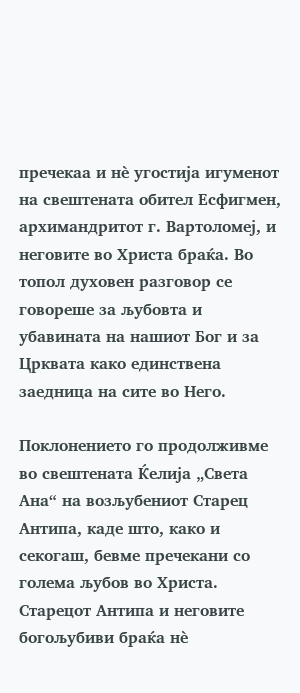пречекаа и нè угостија игуменот на свештената обител Есфигмен, архимандритот г. Вартоломеј, и неговите во Христа браќа. Во топол духовен разговор се говореше за љубовта и убавината на нашиот Бог и за Црквата како единствена заедница на сите во Него.

Поклонението го продолживме во свештената Ќелија „Света Ана“ на возљубениот Старец Антипа, каде што, како и секогаш, бевме пречекани со голема љубов во Христа. Старецот Антипа и неговите богољубиви браќа нè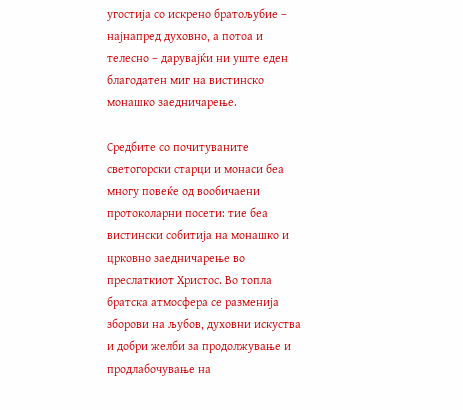угостија со искрено братољубие – најнапред духовно, а потоа и телесно – дарувајќи ни уште еден благодатен миг на вистинско монашко заедничарење.

Средбите со почитуваните светогорски старци и монаси беа многу повеќе од вообичаени протоколарни посети: тие беа вистински собитија на монашко и црковно заедничарење во преслаткиот Христос. Во топла братска атмосфера се разменија зборови на љубов, духовни искуства и добри желби за продолжување и продлабочување на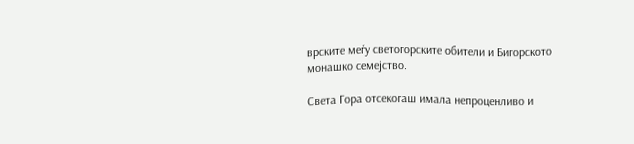врските меѓу светогорските обители и Бигорското монашко семејство.

Света Гора отсекогаш имала непроценливо и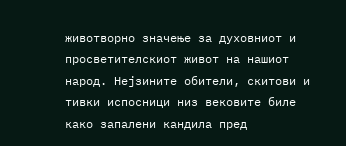животворно значење за духовниот и просветителскиот живот на нашиот народ. Нејзините обители, скитови и тивки испосници низ вековите биле како запалени кандила пред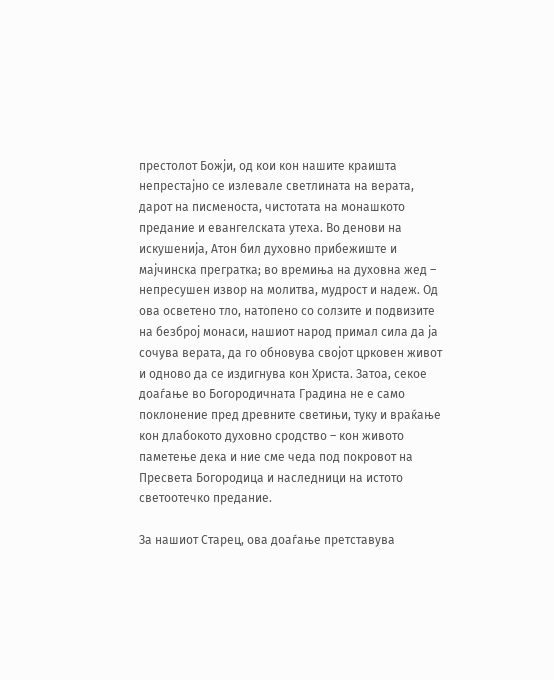престолот Божји, од кои кон нашите краишта непрестајно се излевале светлината на верата, дарот на писменоста, чистотата на монашкото предание и евангелската утеха. Во денови на искушенија, Атон бил духовно прибежиште и мајчинска прегратка; во времиња на духовна жед – непресушен извор на молитва, мудрост и надеж. Од ова осветено тло, натопено со солзите и подвизите на безброј монаси, нашиот народ примал сила да ја сочува верата, да го обновува својот црковен живот и одново да се издигнува кон Христа. Затоа, секое доаѓање во Богородичната Градина не е само поклонение пред древните светињи, туку и враќање кон длабокото духовно сродство – кон живото паметење дека и ние сме чеда под покровот на Пресвета Богородица и наследници на истото светоотечко предание.

За нашиот Старец, ова доаѓање претставува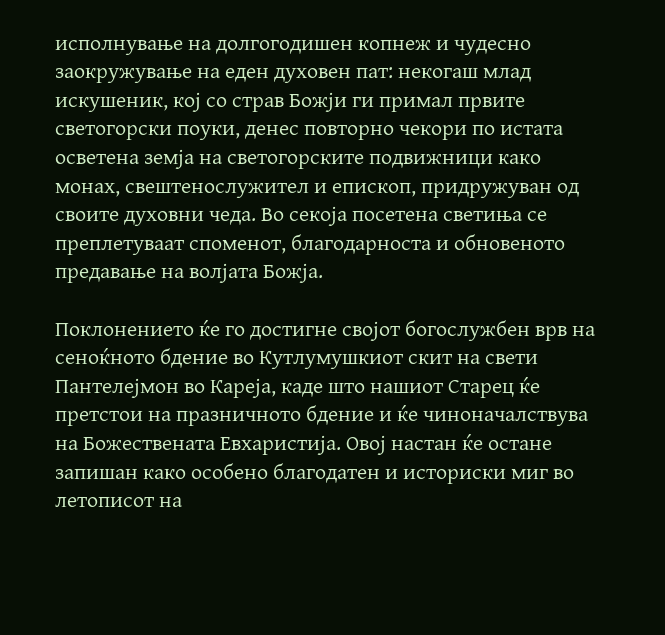исполнување на долгогодишен копнеж и чудесно заокружување на еден духовен пат: некогаш млад искушеник, кој со страв Божји ги примал првите светогорски поуки, денес повторно чекори по истата осветена земја на светогорските подвижници како монах, свештенослужител и епископ, придружуван од своите духовни чеда. Во секоја посетена светиња се преплетуваат споменот, благодарноста и обновеното предавање на волјата Божја.

Поклонението ќе го достигне својот богослужбен врв на сеноќното бдение во Кутлумушкиот скит на свети Пантелејмон во Кареја, каде што нашиот Старец ќе претстои на празничното бдение и ќе чиноначалствува на Божествената Евхаристија. Овој настан ќе остане запишан како особено благодатен и историски миг во летописот на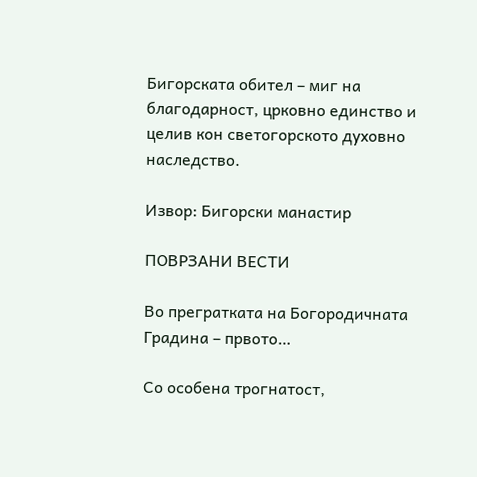Бигорската обител – миг на благодарност, црковно единство и целив кон светогорското духовно наследство.

Извор: Бигорски манастир

ПОВРЗАНИ ВЕСТИ

Во прегратката на Богородичната Градина – првото…

Со особена трогнатост,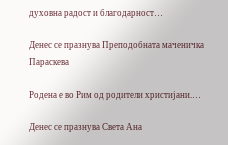духовна радост и благодарност…

Денес се празнува Преподобната маченичка Параскева

Родена е во Рим од родители христијани.…

Денес се празнува Света Ана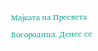Мајката на Пресвета Богородица. Денес се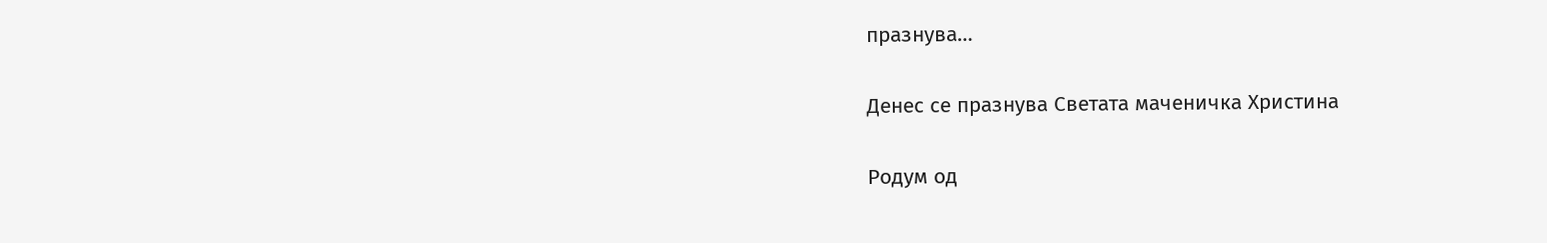празнува…

Денес се празнува Светата маченичка Христина

Родум од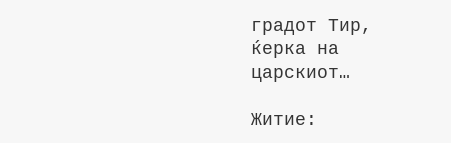градот Тир, ќерка на царскиот…

Житие: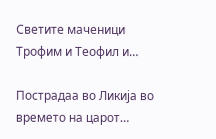Светите маченици Трофим и Теофил и…

Пострадаа во Ликија во времето на царот…